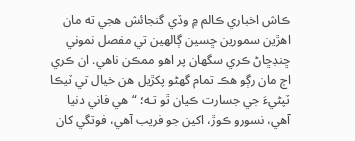ڪاش اخباري ڪالم ۾ وڏي گنجائش ھجي ته مان اھڙين سمورين ڇسين ڳالھين تي مفصل نموني ڇنڊڇاڻ ڪري سگھان پر اھو ممڪن ناھي. ان ڪري اڄ مان رڳو ھڪ تمام گهڻو پکڙيل ھن خيال تي ٽيڪا ٽپڻيءَ جي جسارت ڪيان ٿو تـه؛ “ھي فاني دنيا آھي، نسورو ڪوڙ، اکين جو فريب آھي، فوتگي کان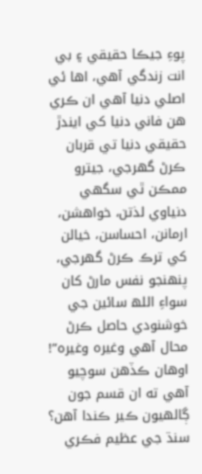پوءِ جيڪا حقيقي ۽ بي انت زندگي آھي، اھا ئي اصلي دنيا آھي ان ڪري ھن فاني دنيا کي ايندڙ حقيقي دنيا تي قربان ڪرڻ گھرجي، جيترو ممڪن ٿي سگھي دنياوي لذتن، خواھشن، ارمانن، احساسن، خيالن کي ترڪ ڪرڻ گھرجي، پنھنجو نفس مارڻ کان سواءِ اللھ سائين جي خوشنودي حاصل ڪرڻ محال آھي وغيره وغيره”! اوھان ڪڏھن سوچيو آھي ته ان قسم جون ڳالھيون ڪير ڪندا آھن؟ سنڌ جي عظيم فڪري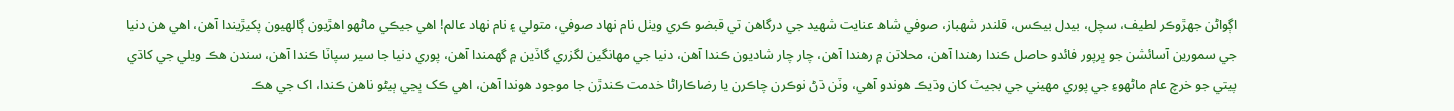اڳواڻن جھڙوڪر لطيف، سچل، بيدل بيڪس، قلندر شھباز، صوفي شاھ عنايت شھيد جي درگاھن تي قبضو ڪري ويٺل نام نھاد صوفي، متولي ۽ نام نھاد عالم! اھي جيڪي ماڻھو اھڙيون ڳالھيون پکيڙيندا آھن، اھي ھن دنيا جي سمورين آسائشن جو ڀرپور فائدو حاصل ڪندا رھندا آھن، محلاتن ۾ رھندا آھن، چار چار شاديون ڪندا آھن، دنيا جي مھانگين لگزري گاڏين ۾ گھمندا آھن، پوري دنيا جا سير سپاٽا ڪندا آھن، سندن ھڪ ويلي جي کاڌي پيتي جو خرچ عام ماڻھوءِ جي پوري مھيني جي بجيٽ کان وڌيڪ ھوندو آھي، وٽن ڌڻ نوڪرن چاڪرن يا رضاڪاراڻا خدمت ڪندڙن جا موجود ھوندا آھن، اھي ڪک ڀڃي ٻيڻو ناھن ڪندا، اک جي ھڪ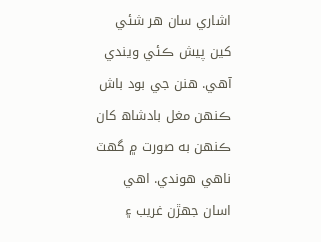اشاري سان ھر شئي کين پيش ڪئي ويندي آھي. ھنن جي بود باش ڪنھن مغل بادشاھ کان ڪنھن به صورت ۾ گهٽ ناھي ھوندي. اھي اسان جھڙن غريب ۽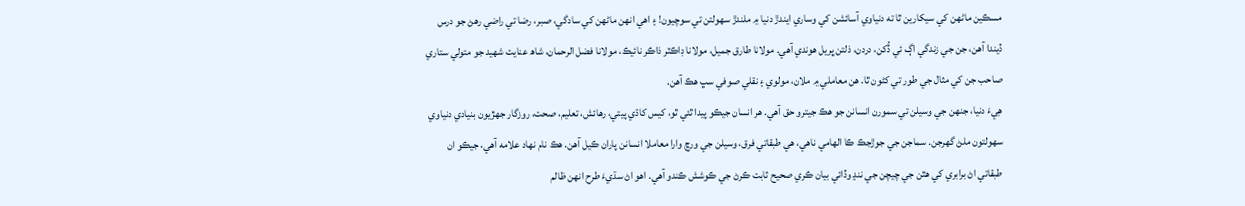مسڪين ماڻھن کي سيکارين ٿا ته دنياوي آسائشن کي وساري ايندڙ دنيا ۾ ملندڙ سھولتن تي سوچيون! ۽ اھي انھن ماڻھن کي سادگي، صبر، رضا تي راضي رھڻ جو درس ڏيندا آھن، جن جي زندگي اڳ ئي ڏُکن، دردن، ذلتن ڀريل ھوندي آھي. مولانا طارق جميل، مولانا ڊاڪٽر ذاڪر نائيڪ، مولانا فضل الرحمان، شاھ عنايت شھيد جو متولي ستاري صاحب جن کي مثال جي طور تي کڻون ٿا. ھن معاملي ۾ ملان، مولوي ۽ نقلي صوفي سڀ ھڪ آھن.
ھِيءَ دنيا، جنھن جي وسيلن تي سمورن انسانن جو ھڪ جيترو حق آھي. ھر انسان جيڪو پيدا ٿئي ٿو، کيس کاڌي پيتي، رھائش، تعليم، صحت، روزگار جھڙيون بنيادي دنياوي سھولتون ملڻ گھرجن. سماجن جي جوڙجڪ ڪا الھامي ناھي، ھي طبقاتي فرق، وسيلن جي ورڇ وارا معاملا انسانن پاران ڪيل آھن. ھڪ نام نھاد علامه آھي، جيڪو ان طبقاتي اڻ برابري کي ھٿن جي چيچن جي ننڍ وڏائي بيان ڪري صحيح ثابت ڪرڻ جي ڪوشش ڪندو آھي. اھو اڻ سڌيءَ طرح انھن ظالم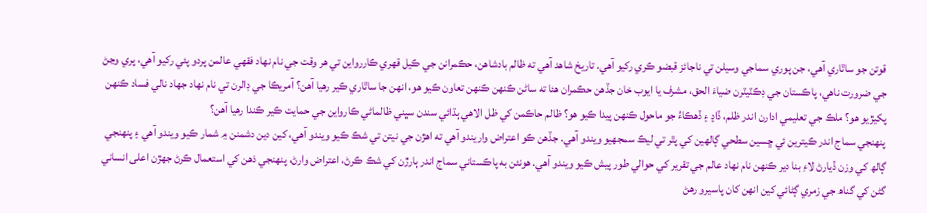قوتن جو ساٿاري آھي، جن پوري سماجي وسيلن تي ناجائز قبضو ڪري رکيو آھي. تاريخ شاھد آھي ته ظالم بادشاھن، حڪمرانن جي ڪيل قھري ڪاررواين تي ھر وقت جي نام نھاد فقھي عالمن پردو پئي رکيو آھي، پري وڃڻ جي ضرورت ناھي، پاڪستان جي ڊڪٽيٽرن ضياءَ الحق، مشرف يا ايوب خان جڏھن حڪمران ھئا ته ساڻن ڪنھن ڪنھن تعاون ڪيو ھو، انھن جا ساٿاري ڪير رھيا آھن؟ آمريڪا جي ڊالرن تي نام نھاد جھاد نالي فساد ڪنھن پکيڙيو ھو؟ ملڪ جي تعليمي ادارن اندر ظلم، ڏاڍ ۽ ڏھڪاءُ جو ماحول ڪنھن پيدا ڪيو ھو؟ ظالم حاڪمن کي ظل الاھي ٻڌائي سندن سڀني ظالماڻي ڪارواين جي حمايت ڪير ڪندا رھيا آھن؟
پنھنجي سماج اندر ڪيترين ئي ڇسين سطحي ڳالھين کي پٿر تي ليڪ سمجھيو ويندو آھي. جڏھن ڪو اعتراض واريندو آھي ته اھڙن جي نيتن تي شڪ ڪيو ويندو آھي، کين دين دشمنن ۾ شمار ڪيو ويندو آھي ۽ پنھنجي ڳالھ کي وزن ڏيارڻ لاءِ بنا دير ڪنھن نام نھاد عالم جي تقرير کي حوالي طور پيش ڪيو ويندو آھي. ھونئن به پاڪستاني سماج اندر ٻارڙن کي شڪ ڪرڻ، اعتراض وارڻ، پنھنجي ذھن کي استعمال ڪرڻ جھڙن اعلى انساني گڻن کي گناھ جي زمري ڳڻائي کين انھن کان پاسيرو رھڻ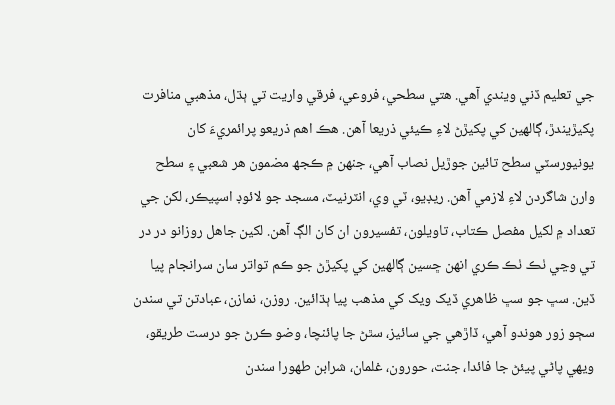جي تعليم ڏني ويندي آھي. ھتي سطحي، فروعي، فرقي واريت تي ٻڌل، مذھبي منافرت پکيڙيندڙ، ڳالھين کي پکيڙڻ لاءِ ڪيئي ذريعا آھن. ھڪ اھم ذريعو پرائمريءَ کان يونيورسٽي سطح تائين جوڙيل نصاب آھي، جنھن ۾ ڪجھ مضمون ھر شعبي ۽ سطح وارن شاگردن لاءِ لازمي آھن. ريڊيو، ٽي وي، انٽرنيٽ، مسجد جو لائوڊ اسپيڪر، لکن جي تعداد ۾ لکيل مفصل ڪتاب، تاويلون، تفسيرون ان کان الڳ آھن. لکين جاھل روزانو در در تي وڃي ٺڪ ٺڪ ڪري انھن ڇسين ڳالھين کي پکيڙڻ جو ڪم تواتر سان سرانجام پيا ڏين. سڀ جو سڀ ظاھري ڏيک ويک کي مذھب پيا ٻڌائين. روزن، نمازن، عبادتن تي سندن سڄو زور ھوندو آھي، ڏاڙھي جي سائيز، سٿڻ جا پائنچا، وضو ڪرڻ جو درست طريقو، ويھي پاڻي پيئڻ جا فائدا، جنت، حورون، غلمان، شرابن طھورا سندن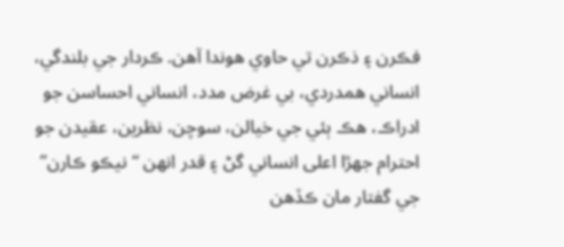فڪرن ۽ ذڪرن تي حاوي ھوندا آھن. ڪردار جي بلندگي، انساني ھمدردي، بي غرض مدد، انساني احساسن جو ادراڪ، ھڪ ٻئي جي خيالن، سوچن، نظرين، عقيدن جو احترام جھڙا اعلى انساني گڻ ۽ قدر انھن “نيڪو ڪارن” جي گفتار مان ڪڏھن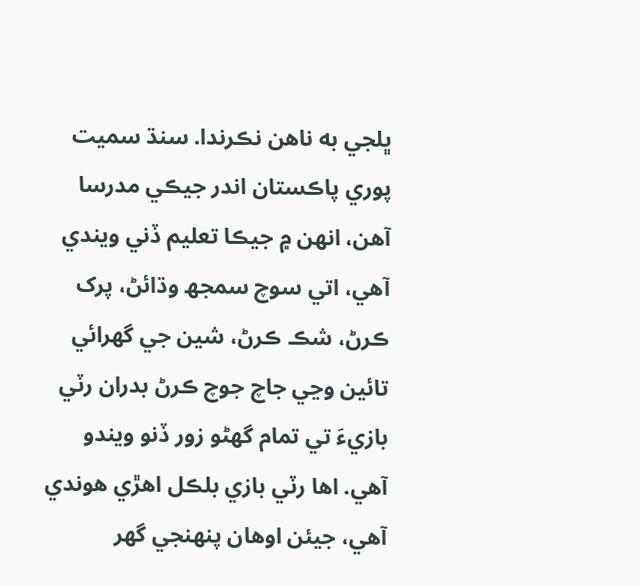ڀلجي به ناھن نڪرندا. سنڌ سميت پوري پاڪستان اندر جيڪي مدرسا آھن، انھن ۾ جيڪا تعليم ڏني ويندي آھي، اتي سوچ سمجھ وڌائڻ، پرک ڪرڻ، شڪ ڪرڻ، شين جي گھرائي تائين وڃي جاچ جوچ ڪرڻ بدران رٽي بازيءَ تي تمام گهڻو زور ڏنو ويندو آھي. اھا رٽي بازي بلڪل اھڙي ھوندي آھي، جيئن اوھان پنھنجي گھر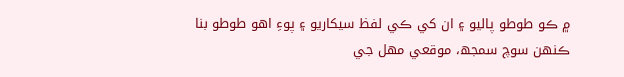۾ ڪو طوطو پاليو ۽ ان کي ڪي لفظ سيکاريو ۽ پوءِ اھو طوطو بنا ڪنھن سوچ سمجھ، موقعي مهل جي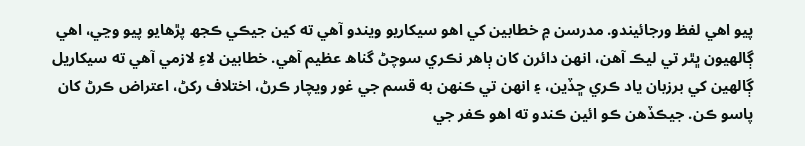پيو اھي لفظ ورجائيندو. مدرسن ۾ خطابين کي اھو سيکاريو ويندو آھي ته کين جيڪي ڪجھ پڙھايو پيو وڃي، اھي ڳالھيون ڀٿر تي ليڪ آھن، انھن دائرن کان ٻاھر نڪري سوچڻ گناھ عظيم آھي. خطابين لاءِ لازمي آھي ته سيکاريل ڳالھين کي برزبان ياد ڪري ڇڏين، ۽ انھن تي ڪنھن به قسم جي غور ويچار ڪرڻ، اختلاف رکڻ، اعتراض ڪرڻ کان پاسو ڪن. جيڪڏھن ڪو ائين ڪندو ته اھو ڪفر جي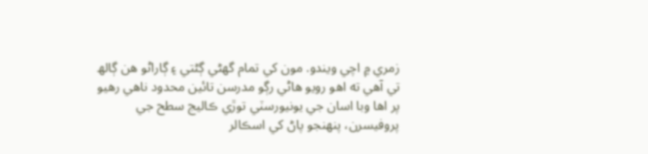زمري ۾ اچي ويندو. مون کي تمام گهڻي ڳڻتي ۽ ڳاراڻو ھن ڳالھ تي آھي ته اھو رويو ھاڻي رڳو مدرسن تائين محدود ناھي رھيو پر اھا وبا اسان جي يونيورسٽي توڙي ڪاليج سطح جي پروفيسرن، پنھنجو پاڻ کي اسڪالر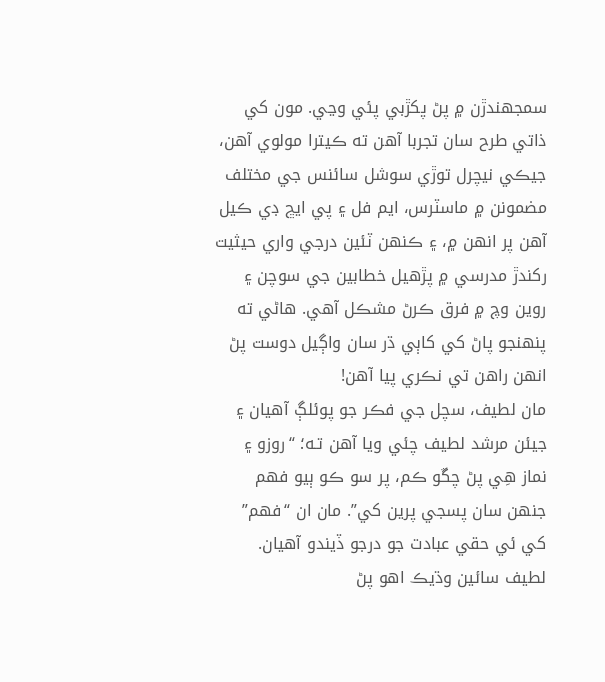سمجھندڙن ۾ پڻ پکڙبي پئي وڃي. مون کي ذاتي طرح سان تجربا آھن ته ڪيترا مولوي آھن، جيڪي نيچرل توڙي سوشل سائنس جي مختلف مضمونن ۾ ماسٽرس، ايم فل ۽ پي ايڇ ڊي ڪيل آھن پر انھن ۾، ۽ ڪنھن ٽئين درجي واري حيثيت رکندڙ مدرسي ۾ پڙھيل خطابين جي سوچن ۽ روين وچ ۾ فرق ڪرڻ مشڪل آھي. ھاڻي ته پنھنجو پاڻ کي کاٻي ڌر سان واڳيل دوست پڻ انھن راھن تي نڪري پيا آھن!
مان لطيف، سچل جي فڪر جو پوئلڳ آھيان ۽ جيئن مرشد لطيف چئي ويا آھن تـه؛ “روزو ۽ نماز ھِي پڻ چڱو ڪم، پر سو ڪو ٻيو فھم جنھن سان پسجي پرين کي”. مان ان “فھم” کي ئي حقي عبادت جو درجو ڏيندو آھيان. لطيف سائين وڌيڪ اھو پڻ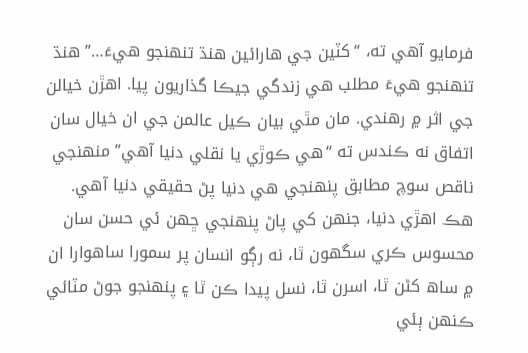فرمايو آھي ته، “کٽين جي ھارائين ھنڌ تنھنجو ھيءَ…” ھنڌ تنھنجو ھيءَ مطلب ھي زندگي جيڪا گذاريون پيا. اھڙن خيالن جي اثر ۾ رھندي. مان مٿي بيان ڪيل عالمن جي ان خيال سان اتفاق نه ڪندس ته “ھي ڪوڙي يا نقلي دنيا آھي” منھنجي ناقص سوچ مطابق پنھنجي ھي دنيا پڻ حقيقي دنيا آھي. ھڪ اھڙي دنيا، جنھن کي پاڻ پنھنجي ڇھن ئي حسن سان محسوس ڪري سگھون ٿا، نه رڳو انسان پر سمورا ساھوارا ان ۾ ساھ کڻن ٿا، اسرن ٿا، نسل پيدا ڪن ٿا ۽ پنھنجو جوڻ مٽائي ڪنھن ٻئي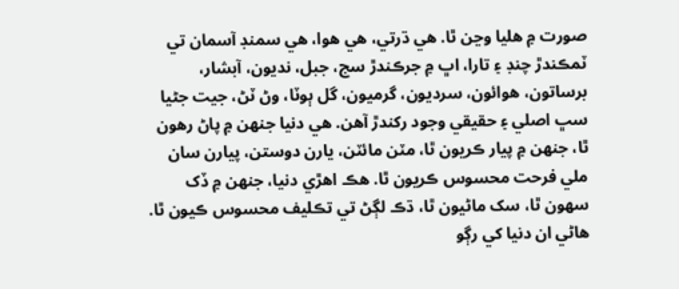صورت ۾ ھليا وڃن ٿا. ھي ڌرتي، ھي ھوا، ھي سمنڊ آسمان تي ٽمڪندڙ چنڊ ۽ تارا، اڀ ۾ جرڪندڙ سج، جبل، نديون، آبشار، برساتون، ھوائون، سرديون، گرميون، گل ٻوٽا، وڻ ٽڻ، جيت جڻيا سڀ اصلي ۽ حقيقي وجود رکندڙ آھن. ھي دنيا جنھن ۾ پاڻ رھون ٿا، جنھن ۾ پيار ڪريون ٿا، مٽن مائٽن، يارن دوستن، پيارن سان ملي فرحت محسوس ڪريون ٿا. ھڪ اھڙي دنيا، جنھن ۾ ڏک سھون ٿا، سک ماڻيون ٿا، ڌڪ لڳڻ تي تڪليف محسوس ڪيون ٿا. ھاڻي ان دنيا کي رڳو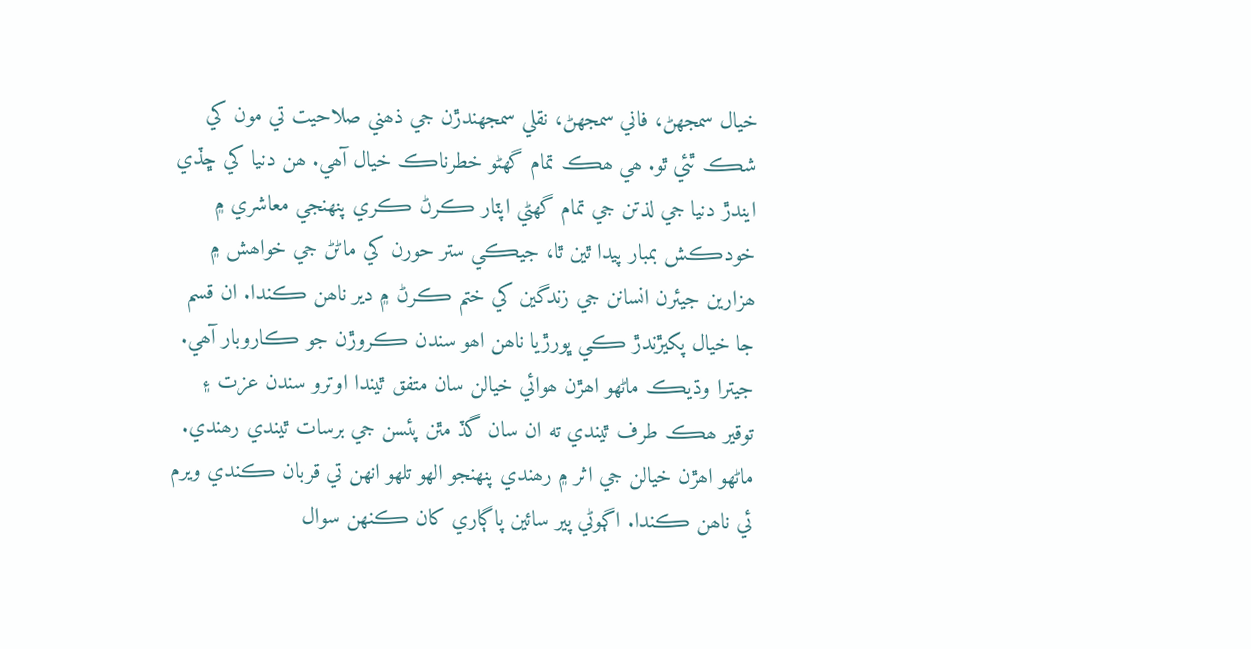خيال سمجھڻ، فاني سمجھڻ، نقلي سمجھندڙن جي ذھني صلاحيت تي مون کي شڪ ٿئي ٿو. ھي ھڪ تمام گهڻو خطرناڪ خيال آھي. ھن دنيا کي ڇڏي ايندڙ دنيا جي لذتن جي تمام گهڻي اپٽار ڪرڻ ڪري پنھنجي معاشري ۾ خودڪش بمبار پيدا ٿين ٿا، جيڪي ستر حورن کي ماڻڻ جي خواھش ۾ ھزارين جيئرن انسانن جي زندگين کي ختم ڪرڻ ۾ دير ناھن ڪندا. ان قسم جا خيال پکيڙندڙ ڪي ڀورڙيا ناھن اھو سندن ڪروڙن جو ڪاروبار آھي. جيترا وڌيڪ ماڻھو اھڙن ھوائي خيالن سان متفق ٿيندا اوترو سندن عزت ۽ توقير ھڪ طرف ٿيندي ته ان سان گڏ مٿن پئسن جي برسات ٿيندي رھندي. ماڻھو اھڙن خيالن جي اثر ۾ رھندي پنھنجو الھو تلھو انھن تي قربان ڪندي ويرم ئي ناھن ڪندا. اڳوڻي پير سائين پاڳاري کان ڪنھن سوال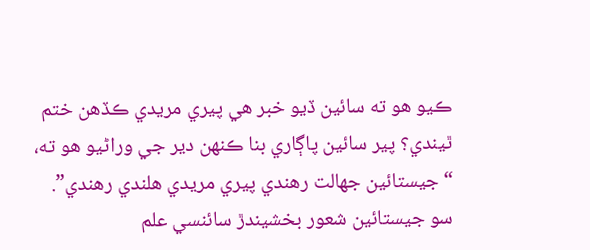ڪيو ھو ته سائين ڏيو خبر ھي پيري مريدي ڪڏھن ختم ٿيندي؟ پير سائين پاڳاري بنا ڪنھن دير جي وراڻيو ھو ته، “جيستائين جھالت رھندي پيري مريدي ھلندي رھندي”. سو جيستائين شعور بخشيندڙ سائنسي علم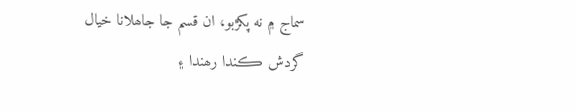سماج ۾ نه پکڙبو، ان قسم جا جاھلانا خيال گردش ڪندا رھندا ۽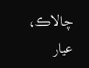چالاڪ، عيار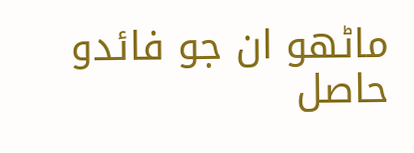ماڻھو ان جو فائدو حاصل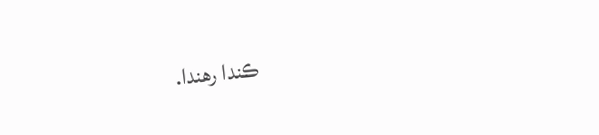ڪندا رھندا.